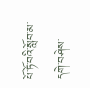པོ་ཏོ་བའི་སློབ་མ་དགེ་བཤེས་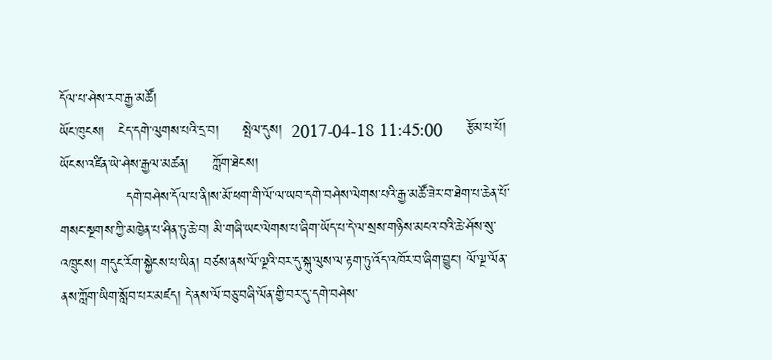དོལ་པ་ཤེས་རབ་རྒྱ་མཚོ།
ཡོང་ཁུངས།   ངེད་དགེ་ལུགས་པའི་དྲ་བ།     སྤེལ་དུས།  2017-04-18 11:45:00     རྩོམ་པ་པོ།   ཡོངས་འཛིན་ཡེ་ཤེས་རྒྱལ་མཚན།     ཀློག་ཐེངས།
              དགེ་བཤེས་དོལ་པ་ནི།ས་མོ་ཕག་གི་ལོ་ལ་ཡབ་དགེ་བཤེས་ལེགས་པའི་རྒྱ་མཚོ་ཟེར་བ་ཐེག་པ་ཆེན་པོ་གསང་སྔགས་ཀྱི་མཁྱེན་པ་ཤིན་ཏུ་ཆེ་བ། མི་གཞི་ཡང་ལེགས་པ་ཞིག་ཡོད་པ་དེ་ལ་སྲས་གཉིས་མངའ་བའི་ཆེ་ཤོས་སུ་འཁྲུངས། གདུང་རོག་སྐྱེངས་པ་ཡིན། བཙས་ནས་ལོ་ལྔའི་བར་དུ་སྐུ་ལུས་ལ་རྟག་ཏུ་འོད་འཁོར་བ་ཞིག་བྱུང་། ལོ་ལྔ་ལོན་ནས་ཀློག་ཡིག་སློབ་པར་མཛད། དེ་ནས་ལོ་བཅུ་བཞི་ལོན་གྱི་བར་དུ་དགེ་བཤེས་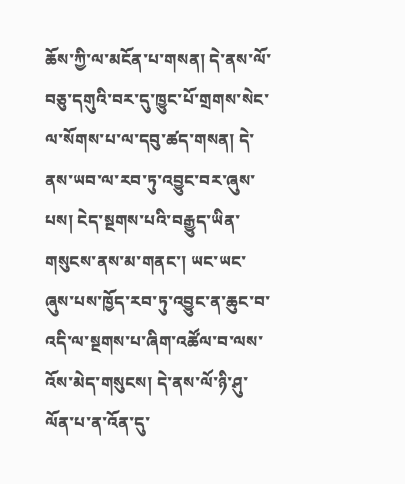ཆོས་ཀྱི་ལ་མངོན་པ་གསན། དེ་ནས་ལོ་བཅུ་དགུའི་བར་དུ་ཁྱུང་པོ་གྲགས་སེང་ལ་སོགས་པ་ལ་དབུ་ཚད་གསན། དེ་ནས་ཡབ་ལ་རབ་ཏུ་འབྱུང་བར་ཞུས་པས། ངེད་སྔགས་པའི་བརྒྱུད་ཡིན་གསུངས་ནས་མ་གནང་། ཡང་ཡང་ཞུས་པས་ཁྱོད་རབ་ཏུ་འབྱུང་ན་ཆུང་བ་འདི་ལ་སྔགས་པ་ཞིག་འཚོལ་བ་ལས་འོས་མེད་གསུངས། དེ་ནས་ལོ་ཉི་ཤུ་ལོན་པ་ན་འོན་དུ་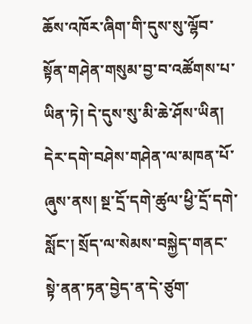ཆོས་འཁོར་ཞིག་གི་དུས་སུ་ལྷོབ་སྟོན་གཤེན་གསུམ་བྱ་བ་འཚོགས་པ་ཡིན་ཏེ། དེ་དུས་སུ་མི་ཆེ་ཤོས་ཡིན། དེར་དགེ་བཤེས་གཤེན་ལ་མཁན་པོ་ཞུས་ནས། སྔ་དྲོ་དགེ་ཚུལ་ཕྱི་དྲོ་དགེ་སློང་། སྲོད་ལ་སེམས་བསྐྱེད་གནང་སྟེ་ནན་ཏན་བྱེད་ན་དེ་ཙུག་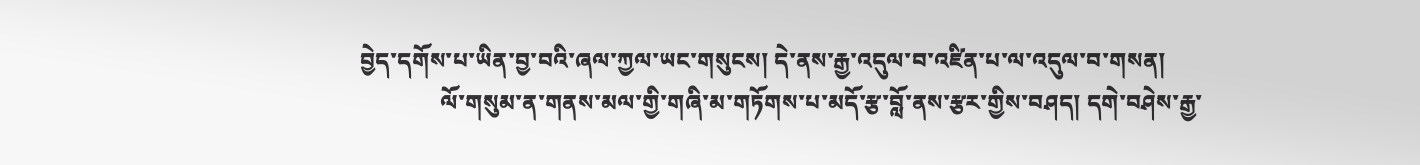བྱེད་དགོས་པ་ཡིན་བྱ་བའི་ཞལ་ཀྱལ་ཡང་གསུངས། དེ་ནས་རྒྱ་འདུལ་བ་འཛིན་པ་ལ་འདུལ་བ་གསན།
              ལོ་གསུམ་ན་གནས་མལ་གྱི་གཞི་མ་གཏོགས་པ་མདོ་རྩ་བློ་ནས་རྩར་གྱིས་བཤད། དགེ་བཤེས་རྒྱ་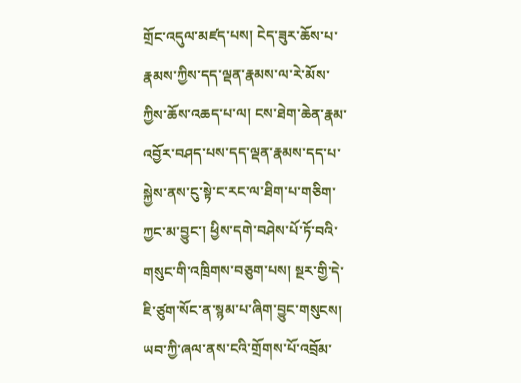གྲོང་འདུལ་མཛད་པས། ངེད་ཟུར་ཆོས་པ་རྣམས་ཀྱིས་དད་ལྡན་རྣམས་ལ་རེ་མོས་ཀྱིས་ཆོས་འཆད་པ་ལ། ངས་ཐེག་ཆེན་རྣམ་འབྱོར་བཤད་པས་དད་ལྡན་རྣམས་དད་པ་སྐྱེས་ནས་ངུ་སྟེ་ང་རང་ལ་ཐིག་པ་གཅིག་ཀྱང་མ་བྱུང་། ཕྱིས་དགེ་བཤེས་པོ་ཏོ་བའི་གསུང་གི་འཁྲིགས་བཅུག་པས། སྔར་གྱི་དེ་ཇི་ཙུག་སོང་ན་སྙམ་པ་ཞིག་བྱུང་གསུངས། ཡབ་ཀྱི་ཞལ་ནས་ངའི་གྲོགས་པོ་འབྲོམ་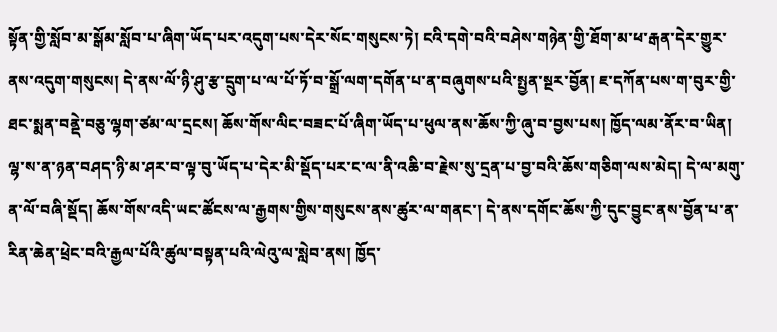སྟོན་གྱི་སློབ་མ་སྒོམ་སློབ་པ་ཞིག་ཡོད་པར་འདུག་པས་དེར་སོང་གསུངས་ཏེ། ངའི་དགེ་བའི་བཤེས་གཉེན་གྱི་ཐོག་མ་ཕ་རྒན་དེར་གྱུར་ནས་འདུག་གསུངས། དེ་ནས་ལོ་ཉི་ཤུ་རྩ་དྲུག་པ་ལ་པོ་ཏོ་བ་སྒྲོ་ལག་དགོན་པ་ན་བཞུགས་པའི་སྤྱན་སྔར་བྱོན། ཇ་དཀོན་པས་ག་བུར་གྱི་ཐང་སྨན་བནྡེ་བཅུ་ལྷག་ཙམ་ལ་དྲངས། ཆོས་གོས་ལིང་བཟང་པོ་ཞིག་ཡོད་པ་ཕུལ་ནས་ཆོས་ཀྱི་ཞུ་བ་བྱས་པས། ཁྱོད་ལམ་ནོར་བ་ཡིན། ལྷ་ས་ན་ཉན་བཤད་ཉི་མ་ཤར་བ་ལྟ་བུ་ཡོད་པ་དེར་མི་སྡོད་པར་ང་ལ་ནི་འཆི་བ་རྗེས་སུ་དྲན་པ་བྱ་བའི་ཆོས་གཅིག་ལས་མེད། དེ་ལ་མགུ་ན་ལོ་བཞི་སྡོད། ཆོས་གོས་འདི་ཡང་ཚོངས་ལ་རྒྱགས་གྱིས་གསུངས་ནས་ཚུར་ལ་གནང་། དེ་ནས་དགོང་ཆོས་ཀྱི་དུང་བྱུང་ནས་བྱོན་པ་ན་རིན་ཆེན་ཕྲེང་བའི་རྒྱལ་པོའི་ཚུལ་བསྟན་པའི་ལེའུ་ལ་སླེབ་ནས། ཁྱོད་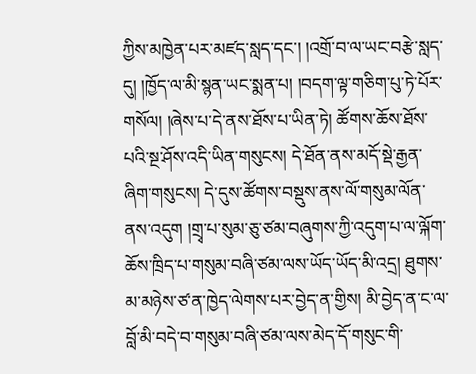ཀྱིས་མཁྱེན་པར་མཛད་སླད་དང་། །འགྲོ་བ་ལ་ཡང་བརྩེ་སླད་དུ། །ཁྱོད་ལ་མི་སྙན་ཡང་སྨན་པ། །བདག་ལྟ་གཅིག་པུ་ཏེ་པོར་གསོལ། །ཞེས་པ་དེ་ནས་ཐོས་པ་ཡིན་ཏེ། ཚོགས་ཆོས་ཐོས་པའི་སྔ་ཤོས་འདི་ཡིན་གསུངས། དེ་ཐོན་ནས་མདོ་སྡེ་རྒྱན་ཞིག་གསུངས། དེ་དུས་ཚོགས་བསྡུས་ནས་ལོ་གསུམ་ལོན་ནས་འདུག །གྲྭ་པ་སུམ་ཅུ་ཙམ་བཞུགས་ཀྱི་འདུག་པ་ལ་ལྐོག་ཆོས་ཁྲིད་པ་གསུམ་བཞི་ཙམ་ལས་ཡོད་ཡོད་མི་འདྲ། ཐུགས་མ་མཉེས་ཙ་ན་ཁྱེད་ལེགས་པར་བྱེད་ན་གྱིས། མི་བྱེད་ན་ང་ལ་བློ་མི་བདེ་བ་གསུམ་བཞི་ཙམ་ལས་མེད་དོ་གསུང་གི་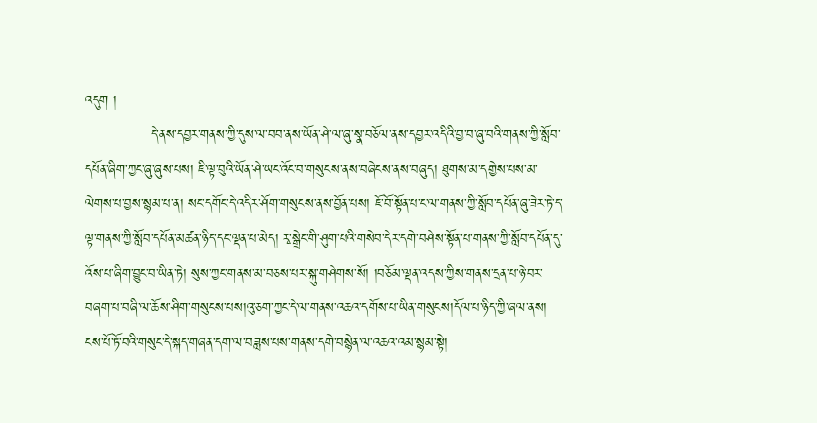འདུག །
              དེ་ནས་དབྱར་གནས་ཀྱི་དུས་ལ་བབ་ནས་ཡོན་ཤེ་ལ་ཞུ་སྣ་བཅོལ་ནས་དབྱར་འདིའི་བྱ་བ་ཞུ་བའི་གནས་ཀྱི་སློབ་དཔོན་ཞིག་ཀྱང་ཞུ་ཞུས་པས། ཇི་ལྟ་བུའི་ཡོན་ཤེ་ཡང་འོང་བ་གསུངས་ནས་བཞེངས་ནས་བཞུད། ཐུགས་མ་དགྱེས་པས་མ་ལེགས་པ་བྱས་སྙམ་པ་ན། སང་དགོང་དེ་འདིར་ཤོག་གསུངས་ནས་བྱོན་པས། ཇོ་བོ་སྟོན་པ་ང་ལ་གནས་ཀྱི་སློབ་དཔོན་ཞུ་ཟེར་ཏེ་ད་ལྟ་གནས་ཀྱི་སློབ་དཔོན་མཚན་ཉིད་དང་ལྡན་པ་མེད། རྭ་སྒྲེང་གི་ཤུག་པའི་གསེབ་དེར་དགེ་བཤེས་སྟོན་པ་གནས་ཀྱི་སློབ་དཔོན་དུ་འོས་པ་ཞིག་བྱུང་བ་ཡིན་ཏེ། སུས་ཀྱང་གནས་མ་བཅས་པར་སྐུ་གཤེགས་སོ། །བཅོམ་ལྡན་འདས་ཀྱིས་གནས་དྲན་པ་ཉེ་བར་བཞག་པ་བཞི་ལ་ཆོས་ཤིག་གསུངས་པས།འུ་ཅག་ཀྱང་དེ་ལ་གནས་འཆའ་དགོས་པ་ཡིན་གསུངས།དོལ་པ་ཉིད་ཀྱི་ཞལ་ནས། ངས་པོ་ཏོ་བའི་གསུང་དེ་སྐད་གཞན་དག་ལ་བཟླས་པས་གནས་དགེ་བསྙེན་ལ་འཆའ་འམ་སྙམ་སྟེ།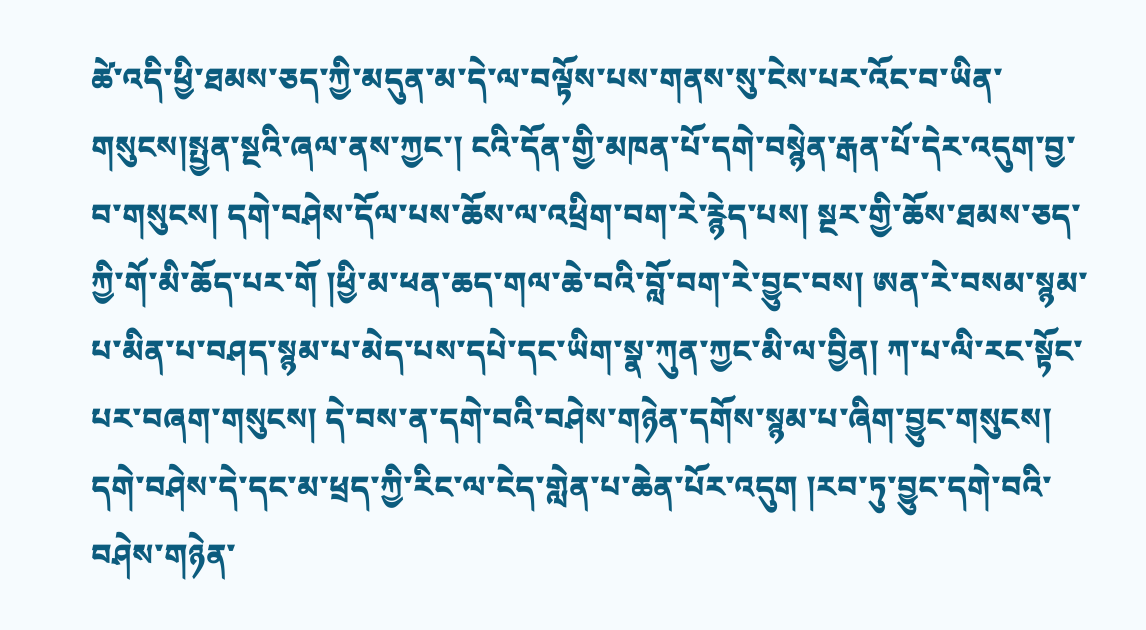ཚེ་འདི་ཕྱི་ཐམས་ཅད་ཀྱི་མདུན་མ་དེ་ལ་བལྟོས་པས་གནས་སུ་ངེས་པར་འོང་བ་ཡིན་གསུངས།སྤྱན་སྔའི་ཞལ་ནས་ཀྱང་། ངའི་དོན་གྱི་མཁན་པོ་དགེ་བསྙེན་རྒན་པོ་དེར་འདུག་བྱ་བ་གསུངས། དགེ་བཤེས་དོལ་པས་ཆོས་ལ་འཕྲིག་བག་རེ་རྙེད་པས། སྔར་གྱི་ཆོས་ཐམས་ཅད་ཀྱི་གོ་མི་ཆོད་པར་གོ །ཕྱི་མ་ཕན་ཆད་གལ་ཆེ་བའི་བློ་བག་རེ་བྱུང་བས། ཨན་རེ་བསམ་སྙམ་པ་མིན་པ་བཤད་སྙམ་པ་མེད་པས་དཔེ་དང་ཡིག་སྣ་ཀུན་ཀྱང་མི་ལ་བྱིན། ཀ་པ་ལི་རང་སྟོང་པར་བཞག་གསུངས། དེ་བས་ན་དགེ་བའི་བཤེས་གཉེན་དགོས་སྙམ་པ་ཞིག་བྱུང་གསུངས། དགེ་བཤེས་དེ་དང་མ་ཕྲད་ཀྱི་རིང་ལ་ངེད་གླེན་པ་ཆེན་པོར་འདུག །རབ་ཏུ་བྱུང་དགེ་བའི་བཤེས་གཉེན་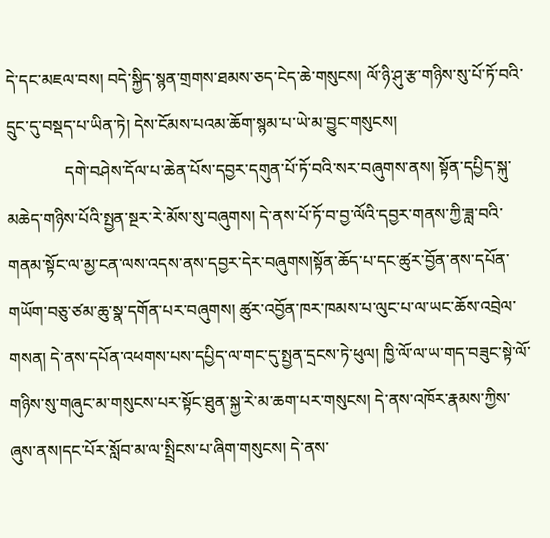དེ་དང་མཇལ་བས། བདེ་སྐྱིད་སྙན་གྲགས་ཐམས་ཅད་ངེད་ཆེ་གསུངས། ལོ་ཉི་ཤུ་རྩ་གཉིས་སུ་པོ་ཏོ་བའི་དྲུང་དུ་བསྡད་པ་ཡིན་ཏེ། དེས་ངོམས་པའམ་ཆོག་སྙམ་པ་ཡེ་མ་བྱུང་གསུངས།
              དགེ་བཤེས་དོལ་པ་ཆེན་པོས་དབྱར་དགུན་པོ་ཏོ་བའི་སར་བཞུགས་ནས། སྟོན་དཔྱིད་སྐུ་མཆེད་གཉིས་པོའི་སྤྱན་སྔར་རེ་མོས་སུ་བཞུགས། དེ་ནས་པོ་ཏོ་བ་བྱ་ལོའི་དབྱར་གནས་ཀྱི་ཟླ་བའི་གནམ་སྟོང་ལ་མྱ་ངན་ལས་འདས་ནས་དབྱར་དེར་བཞུགས།སྟོན་ཆོད་པ་དང་ཚུར་བྱོན་ནས་དཔོན་གཡོག་བཅུ་ཙམ་ཆུ་སྣ་དགོན་པར་བཞུགས། ཚུར་འབྱོན་ཁར་ཁམས་པ་ལུང་པ་ལ་ཡང་ཆོས་འབྲེལ་གསན། དེ་ནས་དཔོན་འཕགས་པས་དཔྱིད་ལ་གང་དུ་སྤྱན་དྲངས་ཏེ་ཕུལ། ཁྱི་ལོ་ལ་ཡ་གད་བཟུང་སྟེ་ལོ་གཉིས་སུ་གཞུང་མ་གསུངས་པར་སྟོང་ཐུན་སྐྱ་རེ་མ་ཆག་པར་གསུངས། དེ་ནས་འཁོར་རྣམས་ཀྱིས་ཞུས་ནས།དང་པོར་སློབ་མ་ལ་སྤྲིངས་པ་ཞིག་གསུངས། དེ་ནས་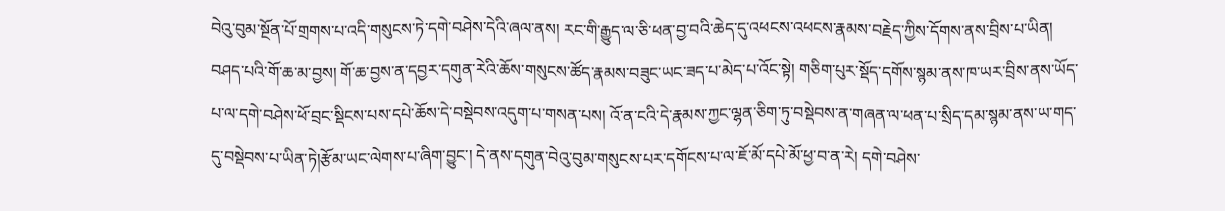བེའུ་བུམ་སྔོན་པོ་གྲགས་པ་འདི་གསུངས་ཏེ་དགེ་བཤེས་དེའི་ཞལ་ནས། རང་གི་རྒྱུད་ལ་ཅི་ཕན་བྱ་བའི་ཆེད་དུ་འཕངས་འཕངས་རྣམས་བརྗེད་ཀྱིས་དོགས་ནས་བྲིས་པ་ཡིན། བཤད་པའི་གོ་ཆ་མ་བྱས། གོ་ཆ་བྱས་ན་དབྱར་དགུན་རེའི་ཆོས་གསུངས་ཚོད་རྣམས་བཟུང་ཡང་ཟད་པ་མེད་པ་འོང་སྟེ། གཅིག་པུར་སྡོད་དགོས་སྙམ་ནས་ཁ་ཡར་བྲིས་ནས་ཡོད་པ་ལ་དགེ་བཤེས་ཕོ་བྲང་སྡིངས་པས་དཔེ་ཆོས་དེ་བསྡེབས་འདུག་པ་གསན་པས། འོ་ན་ངའི་དེ་རྣམས་ཀྱང་ལྷན་ཅིག་ཏུ་བསྡེབས་ན་གཞན་ལ་ཕན་པ་སྲིད་དམ་སྙམ་ནས་ཡ་གད་དུ་བསྡེབས་པ་ཡིན་ཏེ།རྩོམ་ཡང་ལེགས་པ་ཞིག་བྱུང་། དེ་ནས་དགུན་བེའུ་བུམ་གསུངས་པར་དགོངས་པ་ལ་ཇོ་མོ་དཔེ་མོ་ཕྱ་བ་ན་རེ། དགེ་བཤེས་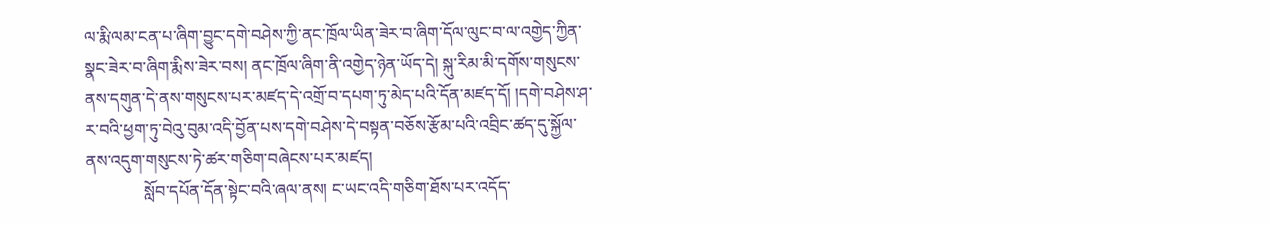ལ་རྨི་ལམ་ངན་པ་ཞིག་བྱུང་དགེ་བཤེས་ཀྱི་ནང་ཁྲོལ་ཡིན་ཟེར་བ་ཞིག་དོལ་ལུང་བ་ལ་འགྱེད་ཀྱིན་སྣང་ཟེར་བ་ཞིག་རྨིས་ཟེར་བས། ནང་ཁྲོལ་ཞིག་ནི་འགྱེད་ཉེན་ཡོད་དེ། སྐུ་རིམ་མི་དགོས་གསུངས་ནས་དགུན་དེ་ནས་གསུངས་པར་མཛད་དེ་འགྲོ་བ་དཔག་ཏུ་མེད་པའི་དོན་མཛད་དོ། །དགེ་བཤེས་ཤ་ར་བའི་ཕྱག་ཏུ་བེའུ་བུམ་འདི་བྱོན་པས་དགེ་བཤེས་དེ་བསྟན་བཅོས་རྩོམ་པའི་འབྲིང་ཚད་དུ་སྐྱོལ་ནས་འདུག་གསུངས་ཏེ་ཚར་གཅིག་བཞེངས་པར་མཛད།
              སློབ་དཔོན་དོན་སྟེང་བའི་ཞལ་ནས། ང་ཡང་འདི་གཅིག་ཐོས་པར་འདོད་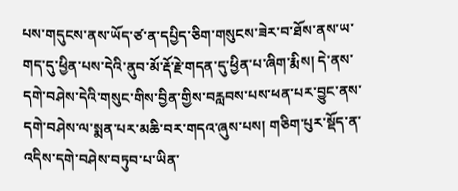པས་གདུངས་ནས་ཡོད་ཙ་ན་དཔྱིད་ཅིག་གསུངས་ཟེར་བ་ཐོས་ནས་ཡ་གད་དུ་ཕྱིན་པས་དེའི་ནུབ་མོ་རྡོ་རྗེ་གདན་དུ་ཕྱིན་པ་ཞིག་རྨིས། དེ་ནས་དགེ་བཤེས་དེའི་གསུང་གིས་བྱིན་གྱིས་བརླབས་པས་ཕན་པར་བྱུང་ནས་དགེ་བཤེས་ལ་སྨན་པར་མཆི་བར་གདའ་ཞུས་པས། གཅིག་པུར་སྡོད་ན་འདིས་དགེ་བཤེས་བཏུབ་པ་ཡིན་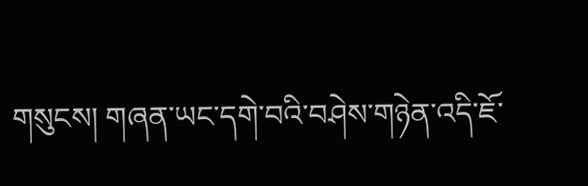གསུངས། གཞན་ཡང་དགེ་བའི་བཤེས་གཉེན་འདི་ཇོ་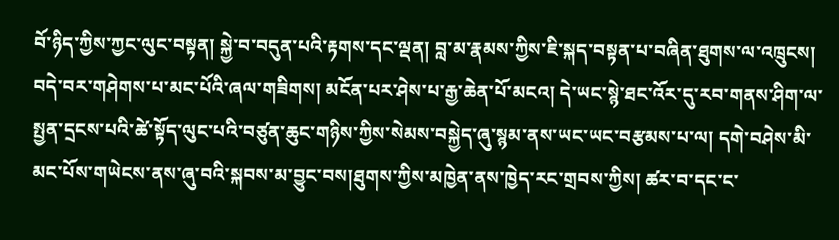བོ་ཉིད་ཀྱིས་ཀྱང་ལུང་བསྟན། སྐྱེ་བ་བདུན་པའི་རྟགས་དང་ལྡན། བླ་མ་རྣམས་ཀྱིས་ཇི་སྐད་བསྟན་པ་བཞིན་ཐུགས་ལ་འཁྲུངས། བདེ་བར་གཤེགས་པ་མང་པོའི་ཞལ་གཟིགས། མངོན་པར་ཤེས་པ་རྒྱ་ཆེན་པོ་མངའ། དེ་ཡང་སྙེ་ཐང་འོར་དུ་རབ་གནས་ཤིག་ལ་སྤྱན་དྲངས་པའི་ཚེ་སྟོད་ལུང་པའི་བཙུན་ཆུང་གཉིས་ཀྱིས་སེམས་བསྐྱེད་ཞུ་སྙམ་ནས་ཡང་ཡང་བརྩམས་པ་ལ། དགེ་བཤེས་མི་མང་པོས་གཡེངས་ནས་ཞུ་བའི་སྐབས་མ་བྱུང་བས།ཐུགས་ཀྱིས་མཁྱེན་ནས་ཁྱེད་རང་གྲབས་ཀྱིས། ཚར་བ་དང་ང་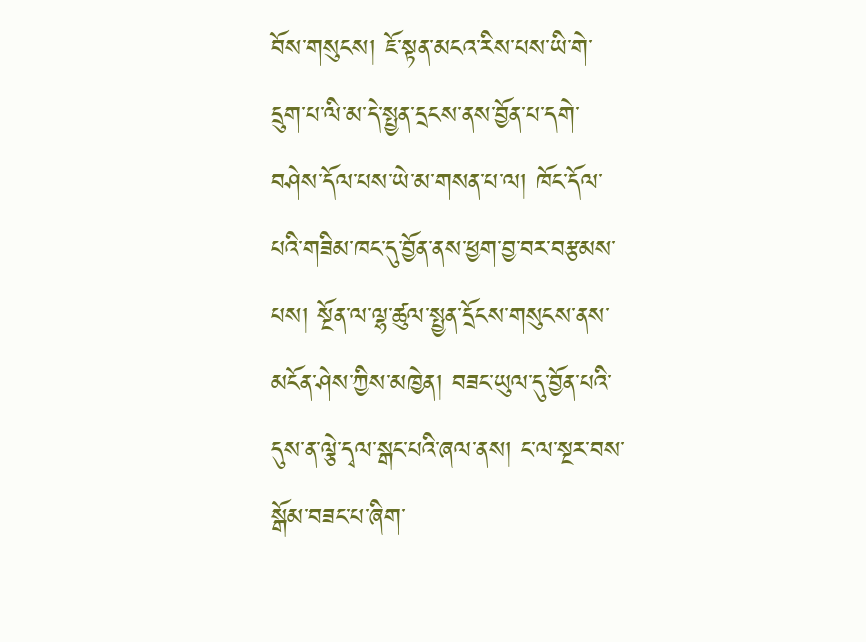བོས་གསུངས། ཇོ་སྟན་མངའ་རིས་པས་ཡི་གེ་དྲུག་པ་ལི་མ་དེ་སྤྱན་དྲངས་ནས་བྱོན་པ་དགེ་བཤེས་དོལ་པས་ཡེ་མ་གསན་པ་ལ། ཁོང་དོལ་པའི་གཟིམ་ཁང་དུ་བྱོན་ནས་ཕྱག་བྱ་བར་བརྩམས་པས། སྔོན་ལ་ལྷ་ཚུལ་སྤྱན་དྲོངས་གསུངས་ནས་མངོན་ཤེས་ཀྱིས་མཁྱེན། བཟང་ཡུལ་དུ་བྱོན་པའི་དུས་ན་ལྕེ་དྭལ་སྒང་པའི་ཞལ་ནས། ང་ལ་སྔར་བས་སྒོམ་བཟང་པ་ཞིག་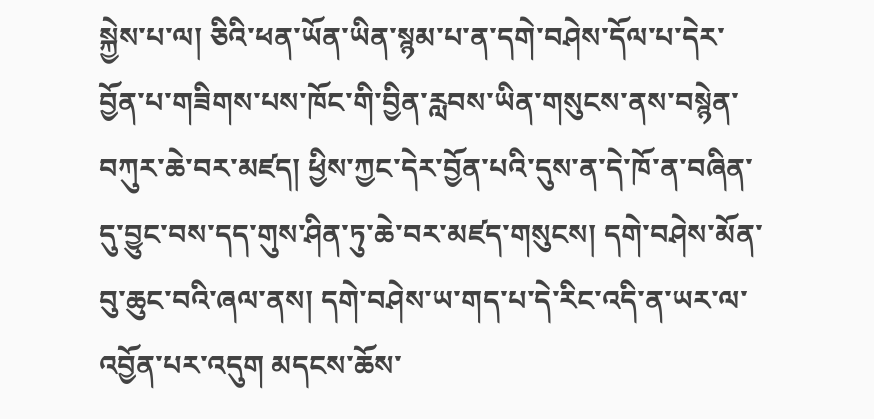སྐྱེས་པ་ལ། ཅིའི་ཕན་ཡོན་ཡིན་སྙམ་པ་ན་དགེ་བཤེས་དོལ་པ་དེར་བྱོན་པ་གཟིགས་པས་ཁོང་གི་བྱིན་རླབས་ཡིན་གསུངས་ནས་བསྙེན་བཀུར་ཆེ་བར་མཛད། ཕྱིས་ཀྱང་དེར་བྱོན་པའི་དུས་ན་དེ་ཁོ་ན་བཞིན་དུ་བྱུང་བས་དད་གུས་ཤིན་ཏུ་ཆེ་བར་མཛད་གསུངས། དགེ་བཤེས་མོན་བུ་ཆུང་བའི་ཞལ་ནས། དགེ་བཤེས་ཡ་གད་པ་དེ་རིང་འདི་ན་ཡར་ལ་འབྱོན་པར་འདུག མདངས་ཆོས་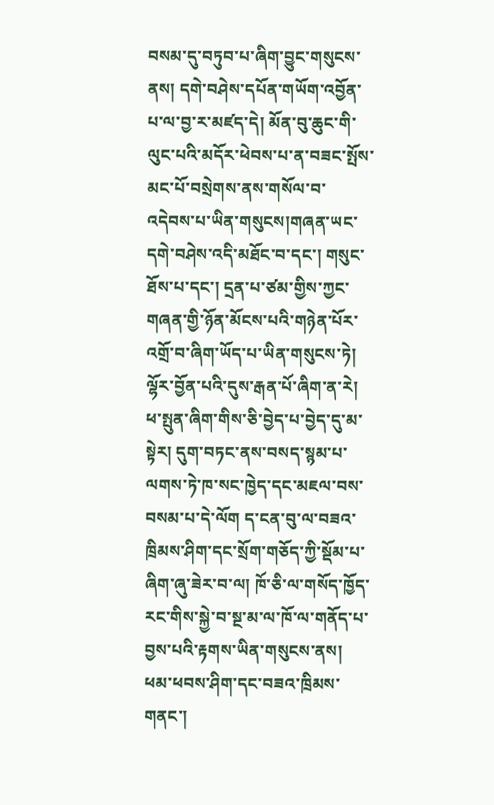བསམ་དུ་བཏུབ་པ་ཞིག་བྱུང་གསུངས་ནས། དགེ་བཤེས་དཔོན་གཡོག་འབྱོན་པ་ལ་བྱ་ར་མཛད་དེ། མོན་བུ་ཆུང་གི་ལུང་པའི་མདོར་ཕེབས་པ་ན་བཟང་སྤོས་མང་པོ་བསྲེགས་ནས་གསོལ་བ་འདེབས་པ་ཡིན་གསུངས།གཞན་ཡང་དགེ་བཤེས་འདི་མཐོང་བ་དང་། གསུང་ཐོས་པ་དང་། དྲན་པ་ཙམ་གྱིས་ཀྱང་གཞན་གྱི་ཉོན་མོངས་པའི་གཉེན་པོར་འགྲོ་བ་ཞིག་ཡོད་པ་ཡིན་གསུངས་ཏེ། ལྷོར་བྱོན་པའི་དུས་རྒན་པོ་ཞིག་ན་རེ། ཕ་སྤུན་ཞིག་གིས་ཅི་བྱེད་པ་བྱེད་དུ་མ་སྟེར། དུག་བཏང་ནས་བསད་སྙམ་པ་ལགས་ཏེ་ཁ་སང་ཁྱེད་དང་མཇལ་བས་བསམ་པ་དེ་ལོག ད་ངན་བུ་ལ་བཟའ་ཁྲིམས་ཤིག་དང་སྲོག་གཅོད་ཀྱི་སྡོམ་པ་ཞིག་ཞུ་ཟེར་བ་ལ། ཁོ་ཅི་ལ་གསོད་ཁྱོད་རང་གིས་སྐྱེ་བ་སྔ་མ་ལ་ཁོ་ལ་གནོད་པ་བྱས་པའི་རྟགས་ཡིན་གསུངས་ནས། ཕམ་ཕབས་ཤིག་དང་བཟའ་ཁྲིམས་གནང་།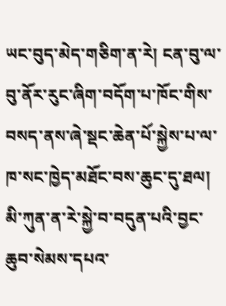ཡང་བུད་མེད་གཅིག་ན་རེ། ངན་བུ་ལ་བུ་ནོར་རུང་ཞིག་བདོག་པ་ཁོང་གིས་བསད་ནས་ཞེ་སྡང་ཆེན་པོ་སྐྱེས་པ་ལ་ཁ་སང་ཁྱེད་མཐོང་བས་ཆུང་དུ་ཐལ། མི་ཀུན་ན་རེ་སྐྱེ་བ་བདུན་པའི་བྱང་ཆུབ་སེམས་དཔའ་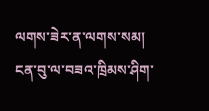ལགས་ཟེར་ན་ལགས་སམ། ངན་བུ་ལ་བཟའ་ཁྲིམས་ཤིག་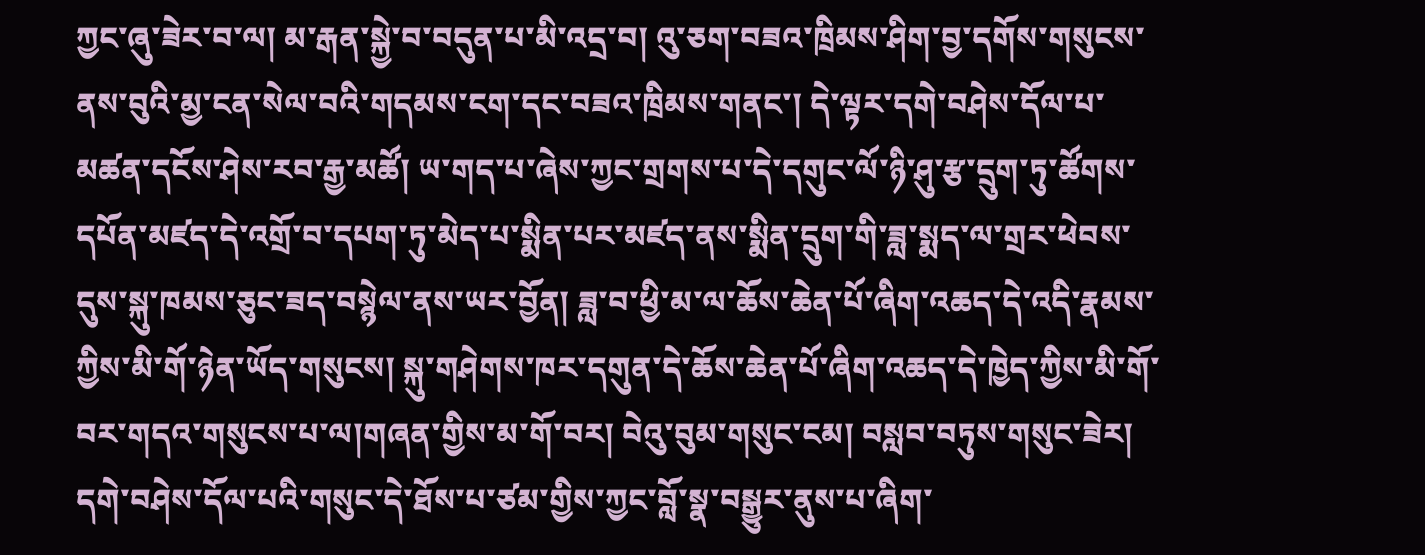ཀྱང་ཞུ་ཟེར་བ་ལ། མ་རྒན་སྐྱེ་བ་བདུན་པ་མི་འདྲ་བ། འུ་ཅག་བཟའ་ཁྲིམས་ཤིག་བྱ་དགོས་གསུངས་ནས་བུའི་མྱ་ངན་སེལ་བའི་གདམས་ངག་དང་བཟའ་ཁྲིམས་གནང་། དེ་ལྟར་དགེ་བཤེས་དོལ་པ་མཚན་དངོས་ཤེས་རབ་རྒྱ་མཚོ། ཡ་གད་པ་ཞེས་ཀྱང་གྲགས་པ་དེ་དགུང་ལོ་ཉི་ཤུ་རྩ་དྲུག་ཏུ་ཚོགས་དཔོན་མཛད་དེ་འགྲོ་བ་དཔག་ཏུ་མེད་པ་སྨིན་པར་མཛད་ནས་སྨིན་དྲུག་གི་ཟླ་སྨད་ལ་གྲར་ཕེབས་དུས་སྐུ་ཁམས་ཅུང་ཟད་བསྙེལ་ནས་ཡར་བྱོན། ཟླ་བ་ཕྱི་མ་ལ་ཆོས་ཆེན་པོ་ཞིག་འཆད་དེ་འདི་རྣམས་ཀྱིས་མི་གོ་ཉེན་ཡོད་གསུངས། སྐུ་གཤེགས་ཁར་དགུན་དེ་ཆོས་ཆེན་པོ་ཞིག་འཆད་དེ་ཁྱེད་ཀྱིས་མི་གོ་བར་གདའ་གསུངས་པ་ལ།གཞན་གྱིས་མ་གོ་བར། བེའུ་བུམ་གསུང་ངམ། བསླབ་བཏུས་གསུང་ཟེར། དགེ་བཤེས་དོལ་པའི་གསུང་དེ་ཐོས་པ་ཙམ་གྱིས་ཀྱང་བློ་སྣ་བསྒྱུར་ནུས་པ་ཞིག་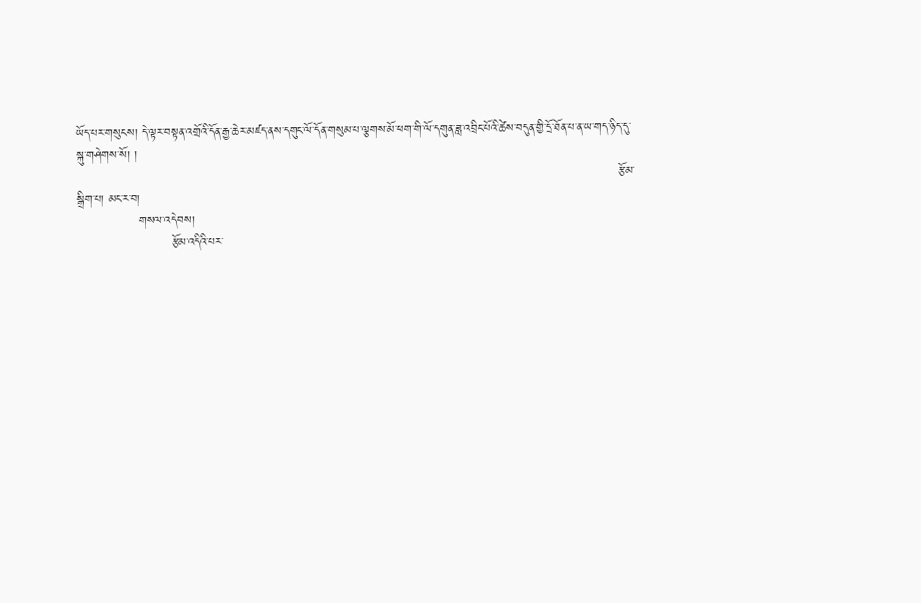ཡོད་པར་གསུངས། དེ་ལྟར་བསྟན་འགྲོའི་དོན་རྒྱ་ཆེར་མཛད་ནས་དགུང་ལོ་དོན་གསུམ་པ་ལྕགས་མོ་ཕག་གི་ལོ་དགུན་ཟླ་འབྲིང་པོའི་ཚེས་བདུན་གྱི་དྲོ་ཐོན་པ་ན་ཡ་གད་ཉིད་དུ་སྐུ་གཤེགས་སོ། །
                                                                                                                                    རྩོམ་སྒྲིག་པ། མང་ར་བ།
               གསལ་འདེབས།
                       རྩོམ་འདིའི་པར་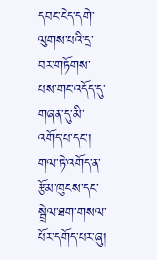དབང་ངེད་དགེ་ལུགས་པའི་དྲ་བར་གཏོགས་པས་གང་འདོད་དུ་གཞན་དུ་མི་འགོད་པ་དང་། གལ་ཏེ་འགོད་ན་རྩོམ་ཁུངས་དང་སྦྲེལ་ཐག་གསལ་པོར་དགོད་པར་ཞུ།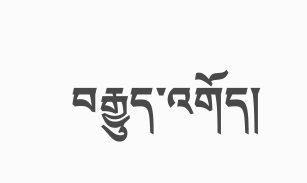བརྒྱུད་འགོད།